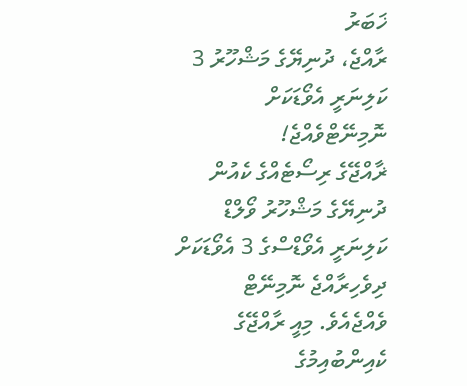ޚަބަރު
ރާއްޖެ، ދުނިޔޭގެ މަޝްހޫރު 3 ކަލިނަރީ އެވޯޑަކަށް ނޮމިނޭޓްވެއްޖެ!
ޜާއްޖޭގެ ރިސޯޓެއްގެ ކެއުން
ދުނިޔޭގެ މަޝްހޫރު ވޯލްޑް ކަލިނަރީ އެވޯޑްސްގެ 3 އެވޯޑަކަށް ދިވެހިރާއްޖެ ނޮމިނޭޓް ވެއްޖެއެވެ. މިއީ ރާއްޖޭގެ ކެއިންބުއިމުގެ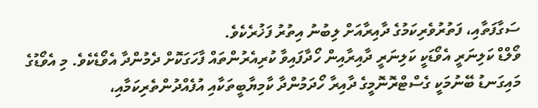ސަގާފަތާއި، ފަތުރުވެރިކަމުގެ ދާއިރާއަށް ލިބުނު އިތުރު ފަޚުރެކެވެ.
ވޯލްޑް ކަލިނަރީ އެވޯޑަކީ ކަލިނަރީ ދާއިރާއިން ހޯދާފައިވާ ކުރިއެރުންތައް ފާހަގަކޮށް ދެމުންދާ އެވޯޑެކެވެ. މި އެވޯޑުގެ މައިގަނޑު ބޭނުމަކީ ގެސްޓްރޮނޮމީގެ ދާއިރާ ހޯދަމުންދާ ކާމިޔާބީތަކާއި އުފެއްދުންތެރިކަމާއި،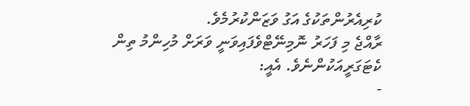ކުރިއެރުންތަކުގެ އަގު ވަޒަންކުރުމެވެ.
ރާއްޖެ މި ފަހަރު ނޮމިނޭޓްވެފައިވަނީ ވަރަށް މުހިންމު ތިން ކެޓަގަރީއަކުންނެވެ. އެއީ:
-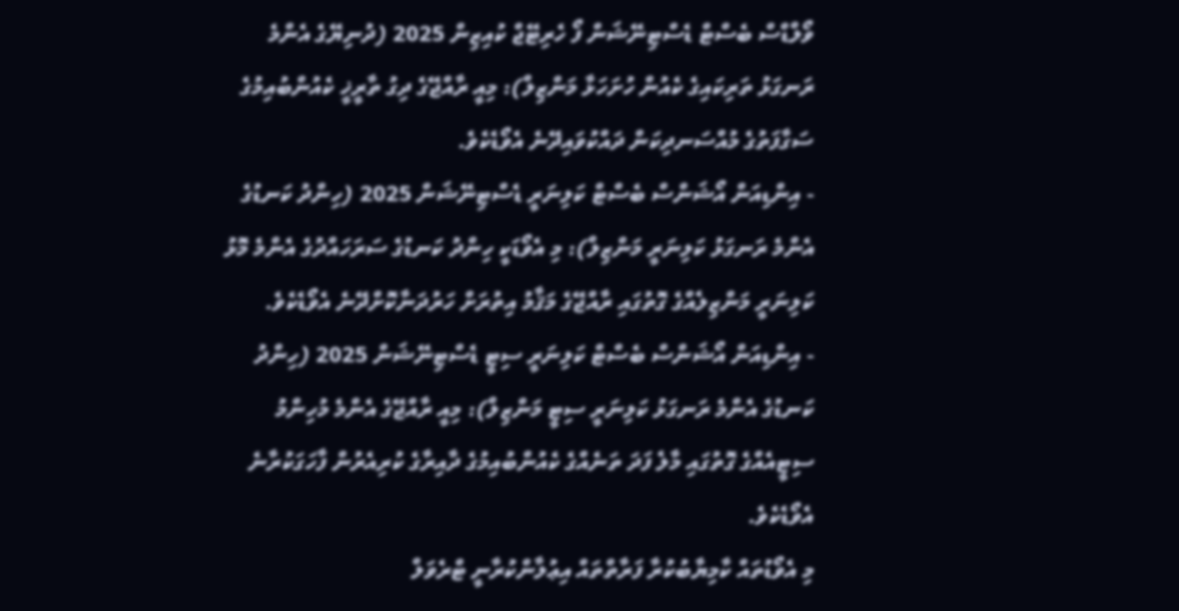ވޯލްޑްސް ބެސްޓް ޑެސްޓިނޭޝަން ފޯ ހެރިޓޭޖް ކުއިޒިން 2025 (ދުނިޔޭގެ އެންމެ ރަނގަޅު ތަރިކައިގެ ކެއުން ހުށަހަޅާ މަންޒިލް): މިއީ ރާއްޖޭގެ ދިގު ތާރީޚީ ކެއުންބުއިމުގެ ސަގާފަތުގެ މުއްސަނދިކަން ދައްކުވައިދޭނެ އެވޯޑެކެވެ.
- އިންޑިއަން އޯޝަންސް ބެސްޓް ކަލިނަރީ ޑެސްޓިނޭޝަން 2025 (ހިންދު ކަނޑުގެ އެންމެ ރަނގަޅު ކަލިނަރީ މަންޒިލް): މި އެވޯޑަކީ ހިންދު ކަނޑުގެ ސަރަހައްދުގެ އެންމެ މޮޅު ކަލިނަރީ މަންޒިލެއްގެ ގޮތުގައި ރާއްޖޭގެ މަޤާމު އިތުރަށް ހަރުދަނާކޮށްދޭނެ އެވޯޑެކެވެ.
- އިންޑިއަން އޯޝަންސް ބެސްޓް ކަލިނަރީ ސިޓީ ޑެސްޓިނޭޝަން 2025 (ހިންދު ކަނޑުގެ އެންމެ ރަނގަޅު ކަލިނަރީ ސިޓީ މަންޒިލް): މިއީ ރާއްޖޭގެ އެންމެ މުހިންމު ސިޓީއެއްގެ ގޮތުގައި މާލެ ފަދަ ތަނެއްގެ ކެއުންބުއިމުގެ ދާއިރާގެ ކުރިއެރުން ފާހަގަކުރާނެ އެވޯޑެކެވެ.
މި އެވޯޑުތައް ކާމިޔާބުކުރާ ފަރާތްތައް އިޢުލާންކުރާނީ ޓްރެވަލް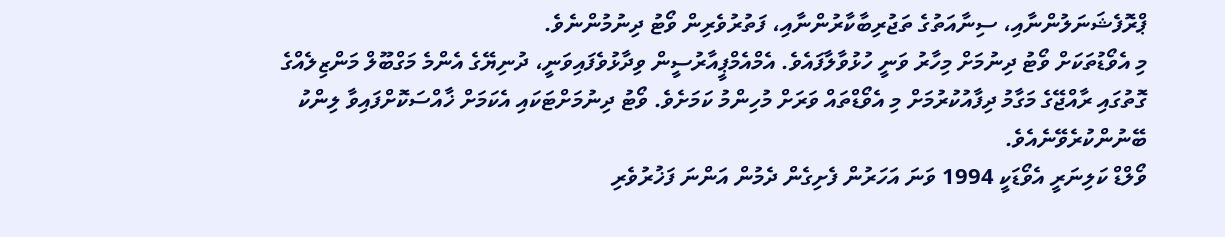ޕްރޮފެޝަނަލުންނާއި، ސިނާއަތުގެ ތަޖުރިބާކާރުންނާއި، ފަތުރުވެރިން ވޯޓު ދިނުމުންނެވެ.
މި އެވޯޑުތަކަށް ވޯޓު ދިނުމަށް މިހާރު ވަނީ ހުޅުވާލާފައެވެ. އެމްއެމްޕީއާރުސީން ވިދާޅުވެފައިވަނީ، ދުނިޔޭގެ އެންމެ މަގްބޫލް މަންޒިލެއްގެ ގޮތުގައި ރާއްޖޭގެ މަގާމު ދިފާއުކުރުމަށް މި އެވޯޑްތައް ވަރަށް މުހިންމު ކަމަށެވެ. ވޯޓު ދިނުމަށްޓަކައި އެކަމަށް ޚާއްސަކޮށްފައިވާ ލިންކު ބޭނުންކުރެވޭނެއެވެ.
ވޯލްޑް ކަލިނަރީ އެވޯޑަކީ 1994 ވަނަ އަހަރުން ފެށިގެން ދެމުން އަންނަ ފަޚުރުވެރި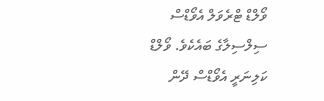ވޯލްޑް ޓްރެވަލް އެވޯޑްސް ސިލްސިލާގެ ބައެކެވެ. ވޯލްޑް ކަލިނަރީ އެވޯޑްސް ދޭން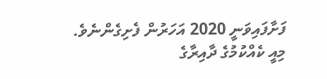ފަށާފައިވަނީ 2020 އަހަރުން ފެށިގެންނެވެ. މިއީ ކެއްކުމުގެ ދާއިރާގެ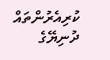ކުރިއެރުންތައް ދުނިޔޭގެ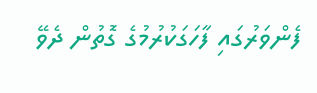ފެންވަރުގައި ފާހަގަކުރުމުގެ ގޮތުން ދެވޭ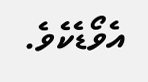އެވޯޑެކެވެ.